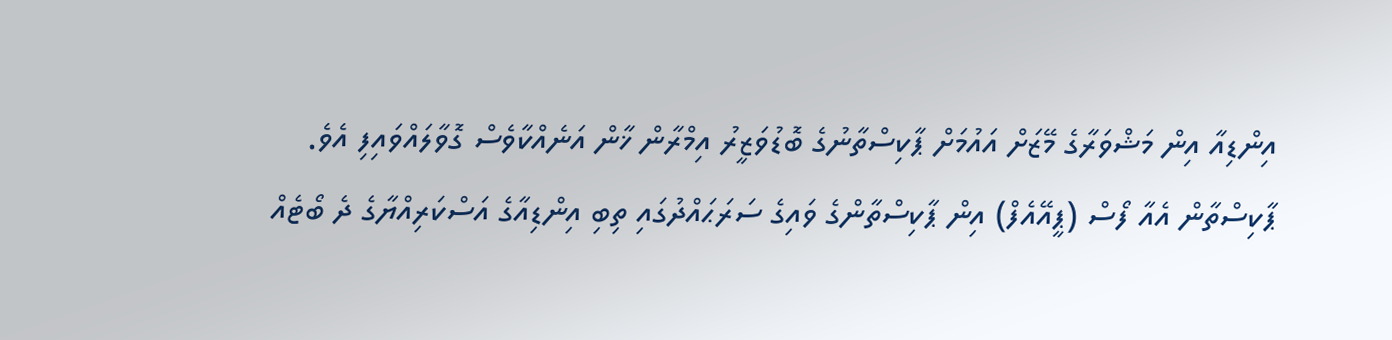އިންޑިއާ އިން މަޝްވަރާގެ މޭޒަށް އައުމަށް ޕާކިސްތާނުގެ ބޮޑުވަޒީރު އިމްރާން ޚާން އަނެއްކާވެސް ގޮވާލައްވައިފި އެވެ.
ޕާކިސްތާން އެއާ ފޯސް (ޕީއޭއެފް) އިން ޕާކިސްތާންގެ ވައިގެ ސަރަޙައްދުގައި ތިބި އިންޑިއާގެ އަސްކަރިއްޔާގެ ދެ ބޯޓެއް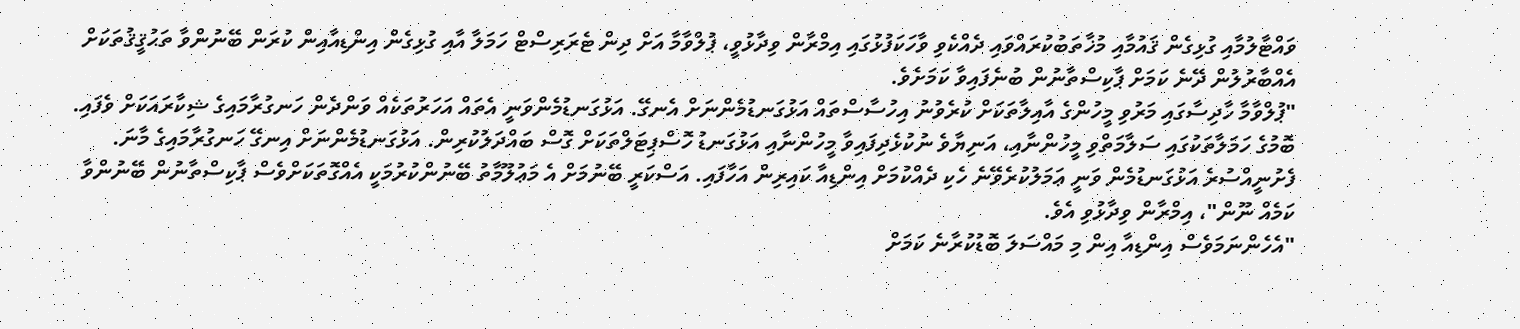ވައްޓާލުމާއި ގުޅިގެން ޤައުމާއި މުޚާތަބުކުރައްވައި ދެއްކެވި ވާހަކަފުޅުގައި އިމްރާން ވިދާޅުވީ، ޕުލްވާމާ އަށް ދިން ޓެރަރިސްޓް ހަމަލާ އާއި ގުޅިގެން އިންޑިއާއިން ކުރަން ބޭނުންވާ ތަޙުޤީޤުތަކަށް އެއްބާރުލުން ދޭނެ ކަމަށް ޕާކިސްތާނުން ބުނެފައިވާ ކަމަށެވެ.
"ޕުލްވާމާ ހާދިސާގައި މަރުވި މީހުންގެ އާއިލާތަކަށް ކުރެވުނު އިހުސާސްތައް އަޅުގަނޑުމެންނަށް އެނގޭ. އަޅުގަނޑުމެންވަނީ އެތައް އަހަރުތަކެއް ވަންދެން ހަނގުރާމައިގެ ޝިކާރައަކަށް ވެފައި. ބޮމުގެ ހަމަލާތަކުގައި ސަލާމަތްވި މީހުންނާއި، އަނިޔާވެ ނުކުޅެދިފައިވާ މީހުންނާއި އަޅުގަނޑު ހޮސްޕިޓަލްތަކަށް ގޮސް ބައްދަލުކުރިން. އަޅުގަނޑުމެންނަށް އިނގޭ ހަނގުރާމައިގެ މާނަ. ފެށުނީއްސުރެ އަޅުގަނޑުމެން ވަނީ ޢަމަލުކުރެވޭނެ ހެކި ދެއްކުމަށް އިންޑިއާ ކައިރިން އަހާފައި. އަސްކަރީ ބޭނުމަށް އެ މަޢުލޫމާތު ބޭނުންކުރުމަކީ އެއްގޮތަކަށްވެސް ޕާކިސްތާނުން ބޭނުންވާ ކަމެއް ނޫން"، އިމްރާން ވިދާޅުވި އެވެ.
"އެހެންނަމަވެސް އިންޑިއާ އިން މި މައްސަލަ ބޮޑުކުރާނެ ކަމަށް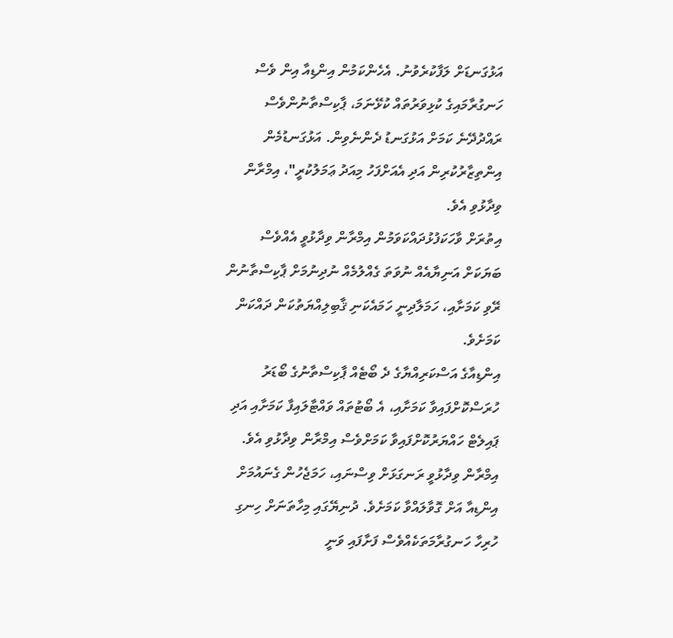އަޅުގަނޑަށް ލަފާކުރެވުނު. އެހެންކަމުން އިންޑިއާ އިން ވެސް ހަނގުރާމައިގެ ކުޅިވަރުތައް ކުޅޭނަމަ، ޕާކިސްތާނުންވެސް ރައްދުދޭނެ ކަމަށް އަޅުގަނޑު ދެންނެވިން. އަޅުގަނޑުމެން އިންތިޒާރުކުރިން އަދި އެއަށްފަހު މިއަދު ޢަމަލުކުރީ"، އިމްރާން ވިދާޅުވި އެވެ.
އިތުރަށް ވާހަކަފުޅުދައްކަވަމުން އިމްރާން ވިދާޅުވީ އެއްވެސް ބަޔަކަށް އަނިޔާއެއް ނުވަތަ ގެއްލުމެއް ނުދިނުމަށް ޕާކިސްތާނުން ރޭވި ކަމަށާއި، ހަމަލާދިނީ ހަމައެކަނި ޤާބިލިއްޔަތުކަން ދައްކަން ކަމަށެވެ.
އިންޑިއާގެ އަސްކަރިއްޔާގެ ދެ ބޯޓެއް ޕާކިސްތާނުގެ ބޯޑަރު ހުރަސްކޮށްފައިވާ ކަމަށާއި، އެ ބޯޓުތައް ވައްޓާލައިފާ ކަމަށާއި އަދި ޕައިލެޓް ހައްޔަރުކޮށްފައިވާ ކަމަށްވެސް އިމްރާން ވިދާޅުވި އެވެ.
އިމްރާން ވިދާޅުވީ ރަނގަޅަށް ވިސްނައި، ހަމަޖެހުން ގެނައުމަށް އިންޑިއާ އަށް ގޮވާލައްވާ ކަމަށެވެ. ދުނިޔޭގައި މިހާތަނަށް ހިނގި ހުރިހާ ހަނގުރާމަތަކެއްވެސް ފަށާފައި ވަނީ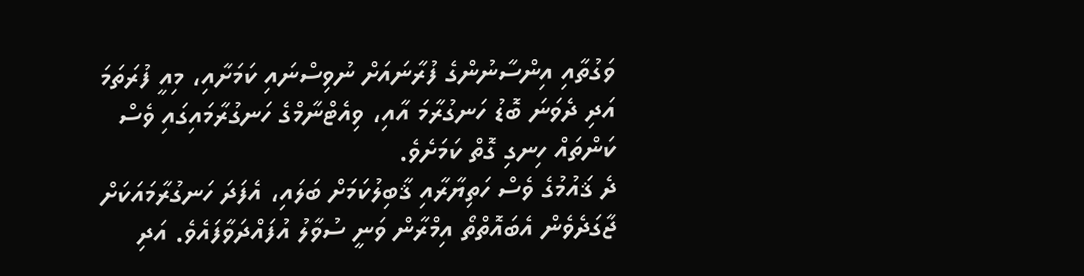ވަގުތާއި އިންސާނުންގެ ފުރާނައަށް ނުވިސްނައި ކަމަށާއި، މިއީ ފުރަތަމަ އަދި ދެވަނަ ބޮޑު ހަނގުރާމަ އާއި، ވިއެޓްނާމްގެ ހަނގުރާމައިގައި ވެސް ކަންތައް ހިނގި ގޮތް ކަމަށެވެ.
ދެ ޤައުމުގެ ވެސް ހަތިޔާރާއި ޤާބިލުކަމަށް ބަލައި، އެފަދަ ހަނގުރާމައަކަށް ޖާގަދެވެން އެބައޮތްތޯ އިމްރާން ވަނީ ސުވާލު އުފައްދަވާފައެވެ. އަދި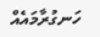ހަނގުރާމައެއް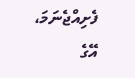ފެށިއްޖެނަމަ، އޭގެ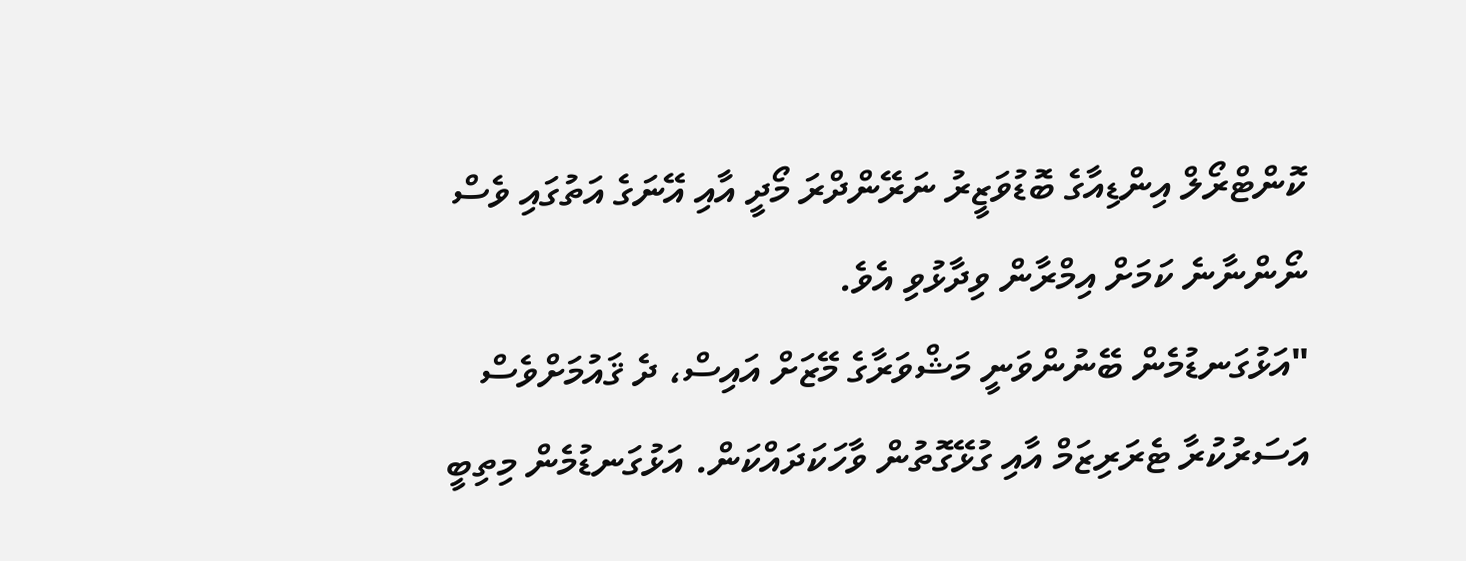ކޮންޓްރޯލް އިންޑިއާގެ ބޮޑުވަޒީރު ނަރޭންދްރަ މޯދީ އާއި އޭނަގެ އަތުގައި ވެސް ނޯންނާނެ ކަމަށް އިމްރާން ވިދާޅުވި އެވެ.
"އަޅުގަނޑުމެން ބޭނުންވަނީ މަޝްވަރާގެ މޭޒަށް އައިސް، ދެ ޤައުމަށްވެސް އަސަރުކުރާ ޓެރަރިޒަމް އާއި ގުޅޭގޮތުން ވާހަކަދައްކަން. އަޅުގަނޑުމެން މިތިބީ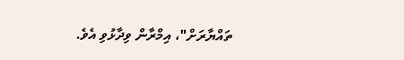ތައްޔާރަށް"، އިމްރާން ވިދާޅުވި އެވެ.